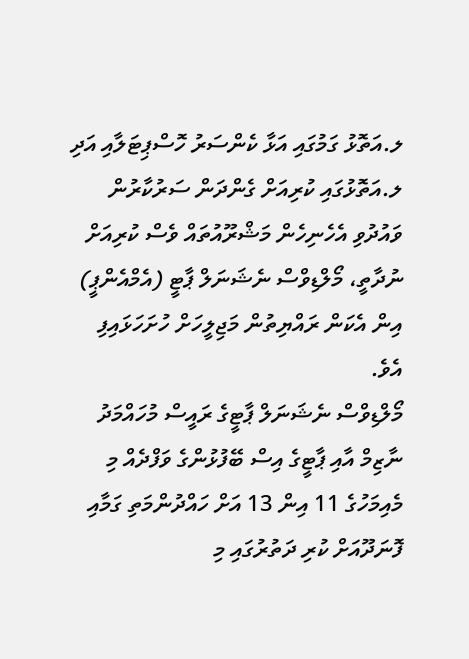ލ.އަތޮޅު ގަމުގައި އަޅާ ކެންސަރު ހޮސްޕިޓަލާއި އަދި ލ.އަތޮޅުގައި ކުރިއަށް ގެންދަން ސަރުކާރުން ވައުދުވި އެހެނިހެން މަޝްރޫއުތައް ވެސް ކުރިއަށް ނުދާތީ، މޯލްޑިވްސް ނެޝަނަލް ޕާޓީ (އެމްއެންޕީ) އިން އެކަން ރައްޔިތުން މަޖިލީހަށް ހުށަހަޅައިފި އެވެ.
މޯލްޑިވްސް ނެޝަނަލް ޕާޓީގެ ރައީސް މުހައްމަދު ނާޒިމް އާއި ޕާޓީގެ އިސް ބޭފުޅުންގެ ވަފްދެއް މި މެއިމަހުގެ 11 އިން 13 އަށް ހައްދުންމަތި ގަމާއި ފޮނަދޫއަށް ކުރި ދަތުރުގައި މި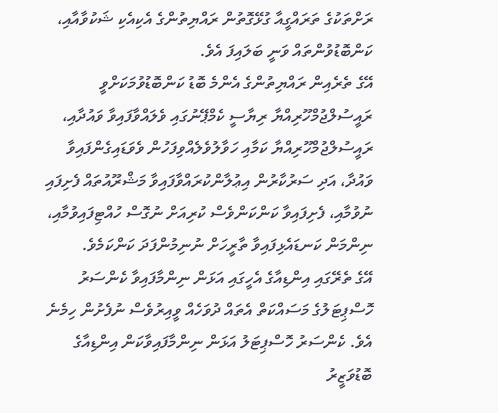ރަށްތަކުގެ ތަރައްގީއާ ގުޅޭގޮތުން ރައްޔިތުންގެ އެކިއެކި ޝަކުވާއާއި، ކަންބޮޑުވުންތައް ވަނީ ބަލައިފަ އެވެ.
އޭގެ ތެރެއިން ރައްޔިތުންގެ އެންމެ ބޮޑު ކަންބޮޑުވުމަކަށްވީ ރައީސުލްޖުމްހޫރިއްޔާ ރިޔާސީ ކެމްޕޭނުގައި ވެލައްވާފައިވާ ވައުދާއި، ރައީސުލްޖުމްހޫރިއްޔާ ކަމާއި ހަވާލުވެލެއްވިފަހުން ވެވަޑައިގެންފައިވާ ވައުދާ، އަދި ސަރުކާރުން އިޢުލާންކުރައްވާފައިވާ މަޝްރޫއުތައް ފެށިފައި ނުވުމާއި، ފެށިފައިވާ ކަންކަންވެސް ކުރިއަށް ނުގޮސް ހުއްޓިފައިވުމާއި، ނިންމަން ކަނޑައެޅިފައިވާ ތާރީހަށް ނުނިމުންފަދަ ކަންކަމެވެ.
އޭގެ ތެރޭގައި އިންޑިއާގެ އެހީގައި އަޅަން ނިންމާފައިވާ ކެންސަރު ހޮސްޕިޓަލުގެ މަސައްކަތް އެތައް ދުވަހެއް ވީއިރުވެސް ނުފެށުން ހިމެނެ އެވެ. ކެންސަރު ހޮސްޕިޓަލު އަޅަން ނިންމާފައިވާކަން އިންޑިއާގެ ބޮޑުވަޒީރު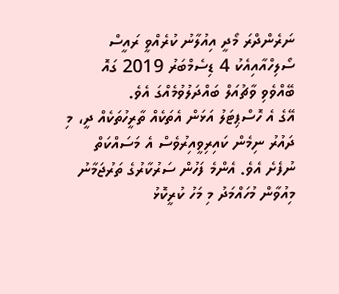ނަރެންދްރަ މޯދީ އިއުލާނު ކުރެއްވީ ރައީސް ސޯލިހްއާއިއެކު 4 ޑިސެމްބަރު 2019 ގައޮ ބޭއްވެވި ވާޗުއަލް ބައްދަލުވުމެއްގަ އެވެ.
އޭގެ އެ ހޮސްޕިޓަލު އަޅަން އެތަކެއް ތާރީހުތަކެއް ދީ، މި ދައުރު ނިމެން ކައިރިވީއިރުވެސް އެ މަސައްކަތް ނުފެށެ އެވެ. އެންމެ ފަހުން ސަރުކާރުގެ ތަރުޖަމާނު މިއުވާން މުހައްމަދު މި މަހު ކުރީކޮޅު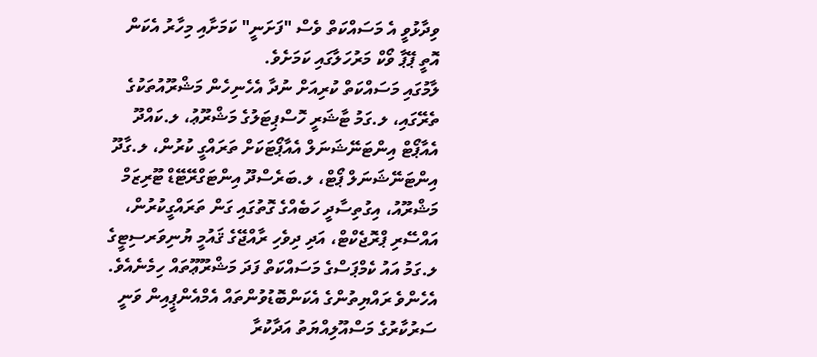ވިދާޅުވީ އެ މަސައްކަތް ވެސް "ފަށަނީ" ކަމަށާއި މިހާރު އެކަން އޮތީ ޕޭޕާ ވޯކް މަރުހަލާގައި ކަމަށެވެ.
ލާމުގައި މަސައްކަތް ކުރިއަށް ނުދާ އެހެނިހެން މަޝްރޫއުތަކުގެ ތެރޭގައި، ލ.ގަމު ޓާޝަރީ ހޮސްޕިޓަލުގެ މަޝްރޫޢު، ލ.ކައްދޫ އެއާޕޯޓް އިންޓަނޭޝަނަލް އެއާޕޯޓަކަށް ތަރައްގީ ކުރުން، ލ.ގާދޫ އިންޓަނޭޝަނަލް ޕޯޓް، ލ.ބަރެސްދޫ އިންޓަގްރޭޓޭޑް ޓޫރިޒަމް މަޝްރޫއު، އިގުތިސާދީ ހަބެއްގެ ގޮތުގައި ގަން ތަރައްގީކުރުން، އައްސޭރި ޕްރޮޖެކްޓް، އަދި ދިވެހި ރާއްޖޭގެ ޤައުމީ ޔުނިވަރސިޓީގެ ލ.ގަމު އައު ކެމްޕަސްގެ މަސައްކަތް ފަދަ މަޝްރޫޢޫތައް ހިމެނެއެވެ.
އެހެންވެ ރައްޔިތުންގެ އެކަންބޮޑުވުންތައް އެމްއެންޕީއިން ވަނީ ސަރުކާރުގެ މަސްއޫލިއްޔަތު އަދާކުރާ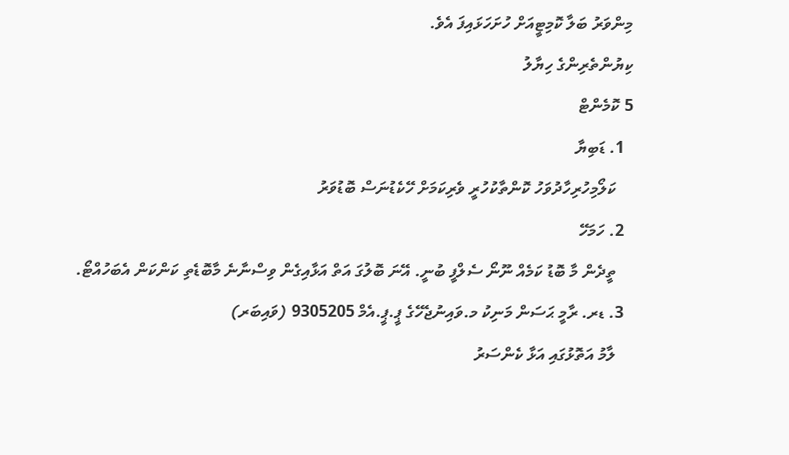މިންވަރު ބަލާ ކޮމިޓީއަށް ހުށަހަޅައިފަ އެވެ.
ކިޔުންތެރިންގެ ހިޔާލު
5 ކޮމެންޓް
  1. ޑަބިޔާ
    ކަލޯމިހުރިހާދުވަހު ކޮންތާކުހުރީ ވެރިކަމަށް ހޭކެޑުނަސް ބޮޑުވަރު
  2. ހަމަހޭ
    ތީދެން މާ ބޮޑު ކަމެއް ނޫނޯ ސެލްފީ ބުނީ. އޭނަ ބޮލުގަ އަތް އަޅާއިގެން ވިސްނާނެ މާބޮޑެތި ކަންކަން އެބަހުއްޓޯ.
  3. ޑރ. ރާމީ ޙަސަން މަނިކު މ.ވައިނުޖެހޭގެ ޕީ.ޕީ.އެމް 9305205 (ވައިބަރ)
    ލާމު އަތޮޅުގައި އަޅާ ކެންސަރު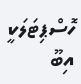ހޮސްޕިޓަލަކީ އިބޫ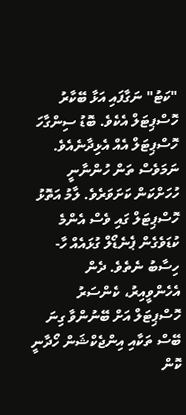"ކަޓު" ނަގާފައި އަޅާ ބޭކާރު ހޮސްޕިޓަލް އެކެވެ. ބޮޑު ސިންގާހަ ހޮސްޕިޓަލް އެއް އެޅިދާނެއެވެ. ނަމަވެސް ތަން ހުންނާނީ ހުހަށްކަން ކަށަވަރެވެ. ލާމު އަތޮޅު ހޮސްޕިޓަލް ގައި ވެސް އެންމެ ކުޑަވެގެން ޕެނެޑޯލް ގުޅައެއް ހާ-ހިސާބު ނެތެވެ. ދެން އެހެންވީއިރު، ކެންސަރު ހޮސްޕިޓަލް އަށް ބޭނުންވާ ގިނަ ބޭސް ތަކާއި އިންޖެކްޝަން ހޯދާނީ ކޮން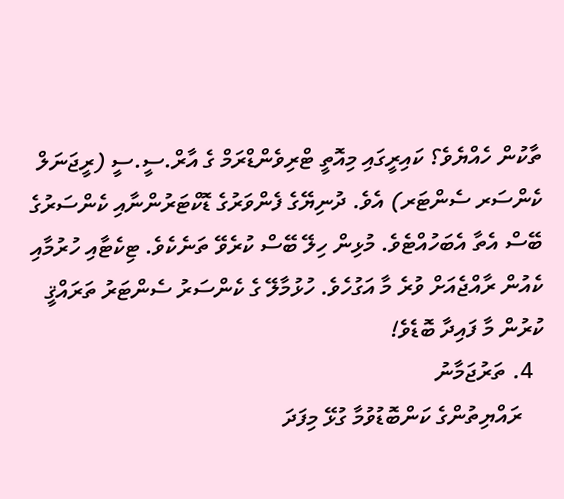ތާކުން ހެއްޔެވެ؟ ކައިރީގައި މިއޮތީ ޓްރިވެންޑްރަމް ގެ އާރް.ސީ.ސީ (ރީޖަނަލް ކެންސަރ ސެންޓަރ) އެވެ. ދުނިޔޭގެ ފެންވަރުގެ ޑޮކްޓަރުންނާއި ކެންސަރުގެ ބޭސް އެތާ އެބަހުއްޓެވެ. މުޅިން ހިލޭ ބޭސް ކުރެވޭ ތަނެކެވެ. ޓިކެޓާއި ހުރުމާއި ކެއުން ރާއްޖެއަށް ވުރެ މާ އަގުހެވެ. ހުޅުމާލޭ ގެ ކެންސަރު ސެންޓަރު ތަރައްޤީ ކުރުން މާ ފައިދާ ބޮޑެވެ!
  4. ތަރުޖަމާނު
    ރައްޔިތުންގެ ކަންބޮޑުވުމާ ގުޅޭ މިފަދަ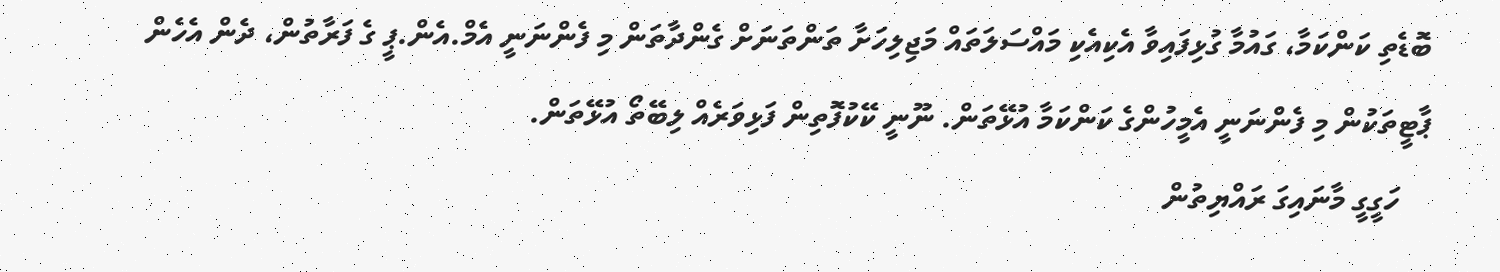ބޮޑެތި ކަންކަމާ، ގައުމާ ގުޅިފައިވާ އެކިއެކި މައްސަލަތައް މަޖިލިހަށާ ތަންތަނަށް ގެންދާތަން މި ފެންނަނީ އެމް.އެން.ޕީ ގެ ފަރާތުން، ދެން އެހެން ޕާޓީތަކުން މި ފެންނަނީ އެމީހުންގެ ކަންކަމާ އުޅޭތަން. ނޫނީ ކޭކުފޮތިން ފަޅިވަރެއް ލިބޭތޯ އުޅޭތަން.
    ހަގީގީ މާނައިގަ ރައްޔިތުން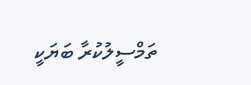ތަމްސީލުކުރާ ބަޔަކީ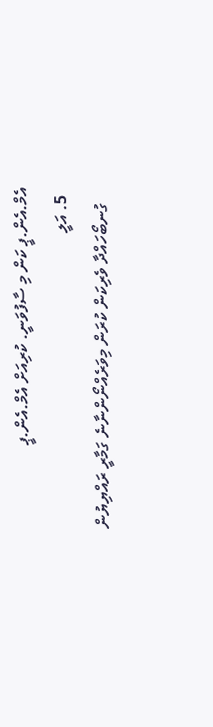އެމް.އެން.ޕީ ކަން މި ސާފުވަނީ. ކުރިއަށް އެމް.އެން.ޕީ
  5. އަލީ
    ގުނބޯހައްދާ ވެރިކަން ކުރަން މިވަރެއްނޯންނާނެ ގަމާރީ ރައްޔިޔުން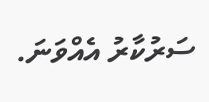ސަރުކާރު އެއްވަނަ.